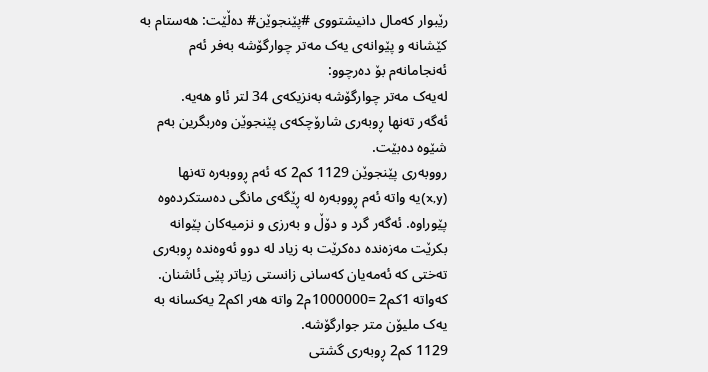رێبوار کەمال دانیشتووی #پێنجوێن# دەڵێت: هەستام بە کێشانە و پێوانەی یەک مەتر چوارگۆشە بەفر ئەم ئەنجامانەم بۆ دەرچوو:
لەیەک مەتر چوارگۆشە بەنزیکەی 34 لتر ئاو هەیە.
ئەگەر تەنها ڕوبەری شارۆچکەی پێنجوێن وەربگرین بەم شێوە دەبێت.
رووبەری پێنجوێن 1129 کم2 کە ئەم ڕووبەرە تەنها (x,y)یە واتە ئەم ڕووبەرە لە ڕێگەی مانگی دەستکردەوە پێوراوە. ئەگەر گرد و دۆڵ و بەرزی و نزمیەکان پێوانە بکرێت مەزەندە دەکرێت بە زیاد لە دوو ئەوەندە ڕوبەری تەختی کە ئەمەیان کەسانی زانستی زیاتر پێی ئاشنان.
کەواتە 1کم2 =1000000م2 واتە هەر اکم2 یەکسانە بە یەک ملیۆن متر جوارگۆشە.
1129 کم2 ڕوبەری گشتی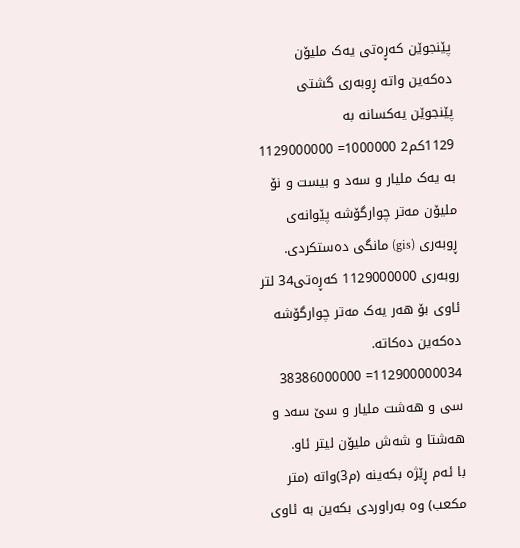پێنجوێن کەڕەتی یەک ملیۆن دەکەین واتە ڕوبەری گشتی پێنجوێن یەکسانە بە
1129کم2 1000000= 1129000000 بە یەک ملیار و سەد و بیست و نۆ ملیۆن مەتر چوارگۆشە پێوانەی ڕوبەری (gis) مانگی دەستکردی.
روبەری 1129000000 کەڕەتی34 لتر ئاوی بۆ هەر یەک مەتر چوارگۆشە دەکەین دەکاتە.
112900000034= 38386000000 سی و هەشت ملیار و سێ سەد و هەشتا و شەش ملیۆن لیتر ئاو.
با ئەم ڕێژە بکەینە (م3)واتە (متر مکعب) وە بەراوردی بکەین بە ئاوی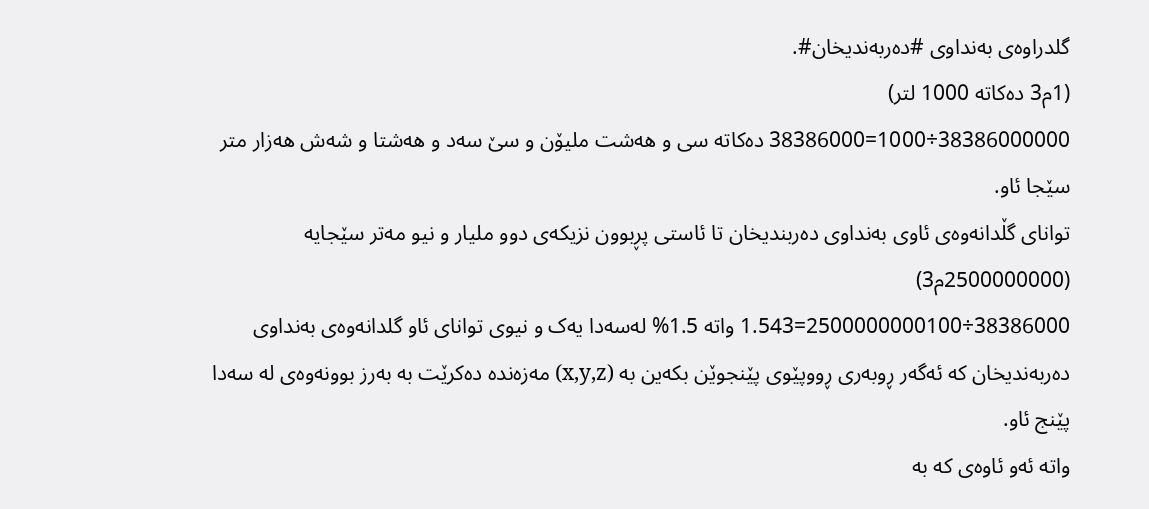گلدراوەی بەنداوی #دەربەندیخان#.
(1م3 دەکاتە 1000 لتر)
38386000000÷1000=38386000 دەکاتە سی و هەشت ملیۆن و سێ سەد و هەشتا و شەش هەزار متر سێجا ئاو.
توانای گڵدانەوەی ئاوی بەنداوی دەربندیخان تا ئاستی پڕبوون نزیکەی دوو ملیار و نیو مەتر سێجایە (2500000000م3)
38386000÷2500000000100=1.543 واتە 1.5% لەسەدا یەک و نیوی توانای ئاو گلدانەوەی بەنداوی دەربەندیخان کە ئەگەر ڕوبەری ڕووپێوی پێنجوێن بکەین بە (x,y,z) مەزەندە دەکرێت بە بەرز بوونەوەی لە سەدا پێنج ئاو.
واتە ئەو ئاوەی کە بە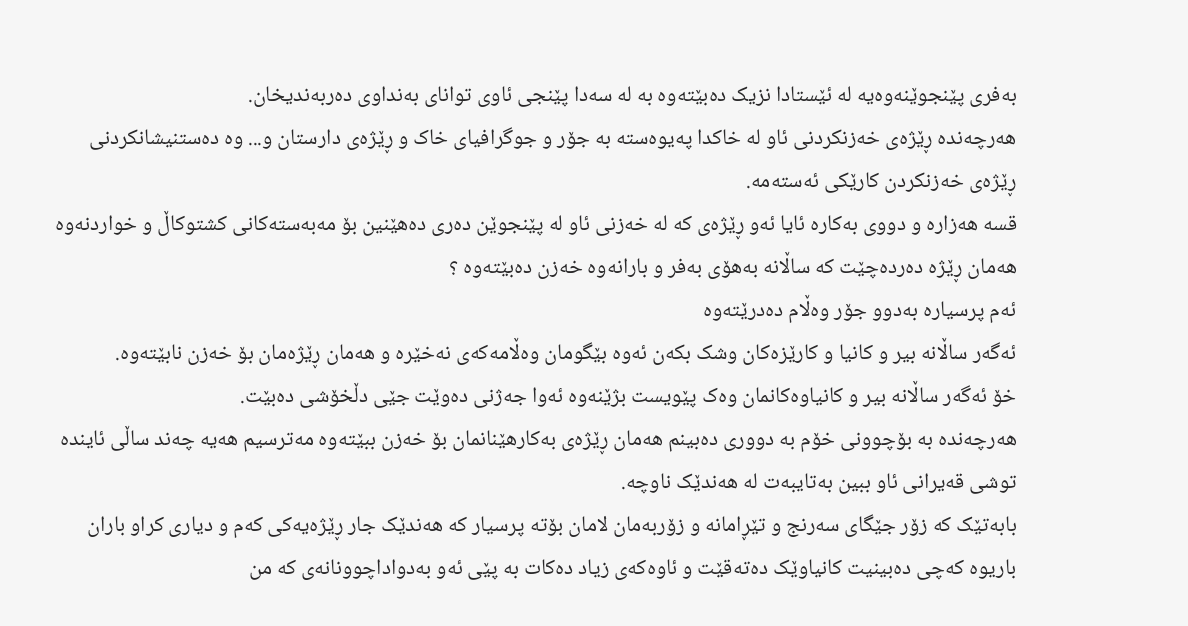بەفری پێنجوێنەوەیە لە ئێستادا نزیک دەبێتەوە بە لە سەدا پێنجی ئاوی توانای بەنداوی دەربەندیخان.
هەرچەندە ڕێژەی خەزنکردنی ئاو لە خاکدا پەیوەستە بە جۆر و جوگرافیای خاک و ڕێژەی دارستان و... وە دەستنیشانکردنی ڕێژەی خەزنکردن کارێکی ئەستەمە.
قسە هەزارە و دووی بەکارە ئایا ئەو ڕێژەی کە لە خەزنی ئاو لە پێنجوێن دەری دەهێنین بۆ مەبەستەکانی کشتوکاڵ و خواردنەوە هەمان ڕێژە دەردەچێت کە ساڵانە بەهۆی بەفر و بارانەوە خەزن دەبێتەوە ؟
ئەم پرسیارە بەدوو جۆر وەڵام دەدرێتەوە
ئەگەر ساڵانە بیر و کانیا و کارێزەکان وشک بکەن ئەوە بێگومان وەڵامەکەی نەخێرە و هەمان ڕێژەمان بۆ خەزن نابێتەوە.
خۆ ئەگەر ساڵانە بیر و کانیاوەکانمان وەک پێویست بژێنەوە ئەوا جەژنی دەوێت جێی دڵخۆشی دەبێت.
هەرچەندە بە بۆچوونی خۆم بە دووری دەبینم هەمان ڕێژەی بەکارهێنانمان بۆ خەزن ببێتەوە مەترسیم هەیە چەند ساڵی ئایندە توشی قەیرانی ئاو ببین بەتایبەت لە هەندێک ناوچە.
بابەتێک کە زۆر جێگای سەرنج و تێڕامانە و زۆربەمان لامان بۆتە پرسیار کە هەندێک جار ڕێژەیەکی کەم و دیاری کراو باران باریوە کەچی دەبینیت کانیاوێک دەتەقێت و ئاوەکەی زیاد دەکات بە پێی ئەو بەدواداچوونانەی کە من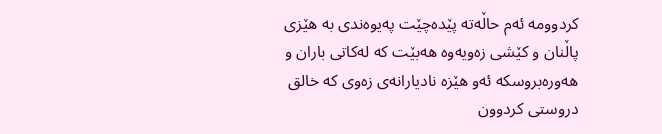کردوومە ئەم حاڵەتە پێدەچێت پەیوەندی بە هێزی پاڵنان و کێشی زەویەوە هەبێت کە لەکاتی باران و هەورەبروسکە ئەو هێزە نادیارانەی زەوی کە خالق دروستی کردوون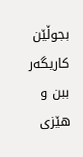بجوڵێن کاریگەر ببن و هێزی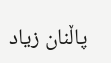پاڵنان زیاد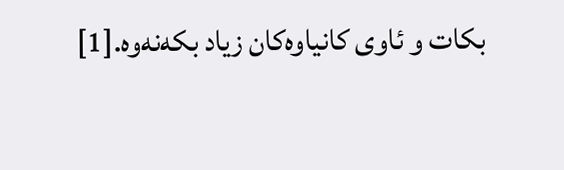بکات و ئاوی کانیاوەکان زیاد بکەنەوە.[1]